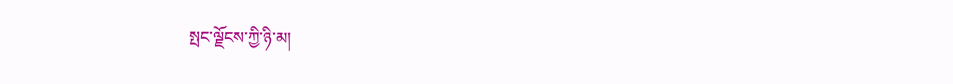སྤང་ལྗོངས་ཀྱི་ཉི་མ།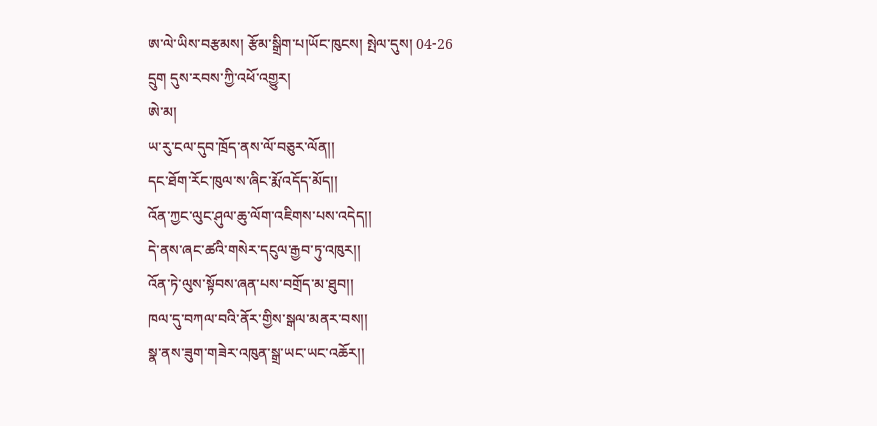ཨ་ལེ་ཡིས་བརྩམས། རྩོམ་སྒྲིག་པ།ཡོང་ཁུངས། སྤེལ་དུས། 04-26
དྲུག དུས་རབས་ཀྱི་འཕོ་འགྱུར།
ཨེ་མ།
ཡ་རུ་ངལ་དུབ་ཁྲོད་ནས་ལོ་བཅུར་ལོན།།
དང་ཐོག་རོང་ཁུལ་ས་ཞིང་རྨོ་འདོད་མོད།།
འོན་ཀྱང་ལུང་ཤུལ་ཆུ་ལོག་འཇིགས་པས་འདེད།།
དེ་ནས་ཞང་ཚའི་གསེར་དངུལ་རྒྱབ་ཏུ་འཁུར།།
འོན་ཏེ་ལུས་སྟོབས་ཞན་པས་བགྲོད་མ་ཐུབ།།
ཁལ་དུ་བཀལ་བའི་ནོར་གྱིས་སྒལ་མནར་བས།།
སྣ་ནས་ཟུག་གཟེར་འཁུན་སྒྲ་ཡང་ཡང་འཆོར།།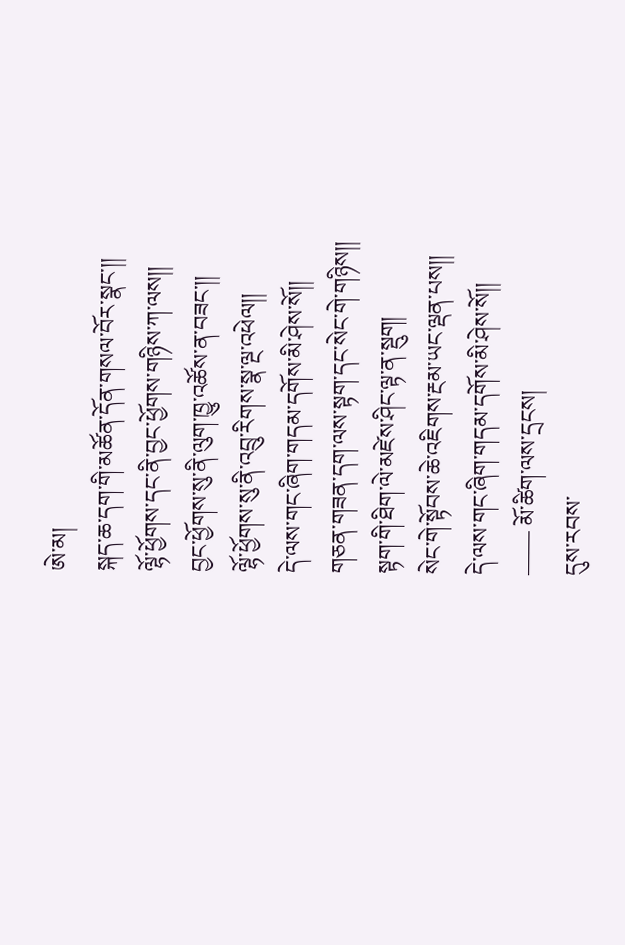ཨེ་མ།
སྐད་ཆ་དག་གི་མཚོན་དོན་གསལ་བོར་སྣང་།།
ལྷོ་ཕྱོགས་དང་ནི་བྱང་ཕྱོགས་གཉིས་ཀ་ལས།།
བྱང་ཕྱོགས་སུ་ནི་ལུག་ཁྱུ་འཚོས་ན་བཟང་།།
ལྷོ་ཕྱོགས་སུ་ནི་འབྲུ་རིགས་སྣ་ལྔ་འཕེལ།།
དེ་ལས་གང་ཞིག་གདམ་དགོས་མི་ཤེས་སོ།།
གཅན་གཟན་དག་ལས་སྟག་དང་སེང་གེ་གཉིས།།
སྟག་གི་ཐིག་ལེ་མཛེས་ཤིང་ལྟ་ན་སྡུག།
སེང་གེ་སྟོབས་ཆེ་འཇིགས་རྔམ་ཡང་ལྡན་པས།།
དེ་ལས་གང་ཞིག་གདམ་དགོས་མི་ཤེས་སོ།།
—— མོ་ཚིག་ལས་དྲངས།
དུས་རབས་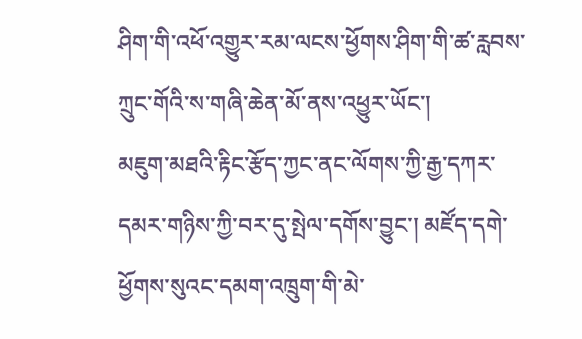ཤིག་གི་འཕོ་འགྱུར་རམ་ལངས་ཕྱོགས་ཤིག་གི་ཚ་རླབས་ཀྲུང་གོའི་ས་གཞི་ཆེན་མོ་ནས་འཕྱུར་ཡོང་།
མཇུག་མཐའི་རྟིང་རྩོད་ཀྱང་ནང་ལོགས་ཀྱི་རྒྱ་དཀར་དམར་གཉིས་ཀྱི་བར་དུ་སྤེལ་དགོས་བྱུང་། མཛོད་དགེ་ཕྱོགས་སུའང་དམག་འཁྲུག་གི་མེ་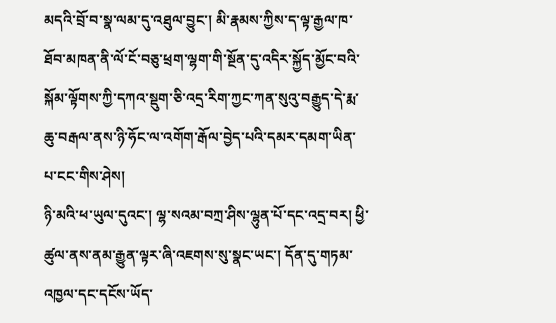མདའི་བྲོ་བ་སྣ་ལམ་དུ་འཐུལ་བྱུང་། མི་རྣམས་ཀྱིས་ད་ལྟ་རྒྱལ་ཁ་ཐོབ་མཁན་ནི་ལོ་ངོ་བཅུ་ཕྲག་ལྷག་གི་སྔོན་དུ་འདིར་སྐྱོད་མྱོང་བའི་སྐོམ་ལྟོགས་ཀྱི་དཀའ་སྡུག་ཅི་འདྲ་རིག་ཀྱང་ཀན་སུའུ་བརྒྱུད་དེ་རྨ་ཆུ་བརྒལ་ནས་ཉི་ཧོང་ལ་འགོག་རྒོལ་བྱེད་པའི་དམར་དམག་ཡིན་པ་ངང་གིས་ཤེས།
ཉི་མའི་ཕ་ཡུལ་དུའང་། ལྷ་སའམ་བཀྲ་ཤིས་ལྷུན་པོ་དང་འདྲ་བར། ཕྱི་ཚུལ་ནས་ནམ་རྒྱུན་ལྟར་ཞི་འཇགས་སུ་སྣང་ཡང་། དོན་དུ་གཏམ་འཁྱལ་དང་དངོས་ཡོད་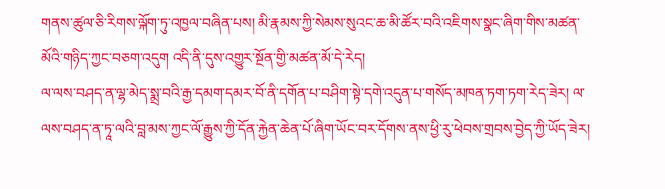གནས་ཚུལ་ཅི་རིགས་ལྐོག་ཏུ་འཁྱལ་བཞིན་པས། མི་རྣམས་ཀྱི་སེམས་སུའང་ཆ་མི་ཚོར་བའི་འཇིགས་སྣང་ཞིག་གིས་མཚན་མོའི་གཉིད་ཀྱང་བཅག་འདུག འདི་ནི་དུས་འགྱུར་སྔོན་གྱི་མཚན་མོ་དེ་རེད།
ལ་ལས་བཤད་ན་ལྷ་མེད་སྨྲ་བའི་རྒྱ་དམག་དམར་བོ་ནི་དགོན་པ་བཤིག་སྟེ་དགེ་འདུན་པ་གསོད་མཁན་ཏག་ཏག་རེད་ཟེར། ལ་ལས་བཤད་ན་ཏཱ་ལའི་བླ་མས་ཀྱང་ལོ་རྒྱུས་ཀྱི་དོན་རྐྱེན་ཆེན་པོ་ཞིག་ཡོང་བར་དོགས་ནས་ཕྱི་རུ་ཕེབས་གྲབས་བྱེད་ཀྱི་ཡོད་ཟེར།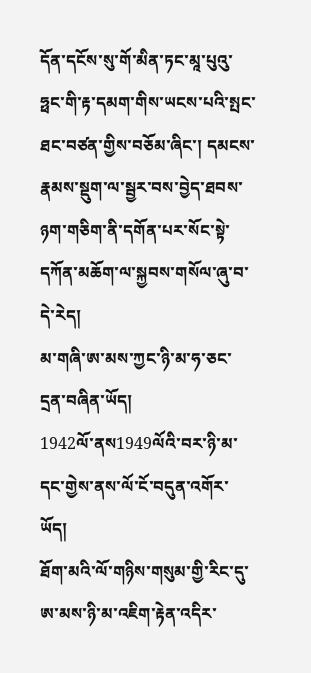དོན་དངོས་སུ་གོ་མིན་ཏང་མཱ་པུའུ་ཧྥང་གི་རྟ་དམག་གིས་ཡངས་པའི་སྤང་ཐང་བཙན་གྱིས་བཅོམ་ཞིང་། དམངས་རྣམས་སྡུག་ལ་སྦྱར་བས་བྱེད་ཐབས་ཉག་གཅིག་ནི་དགོན་པར་སོང་སྟེ་དཀོན་མཆོག་ལ་སྐྱབས་གསོལ་ཞུ་བ་དེ་རེད།
མ་གཞི་ཨ་མས་ཀྱང་ཉི་མ་ཧ་ཅང་དྲན་བཞིན་ཡོད།
1942ལོ་ནས1949ལོའི་བར་ཉི་མ་དང་གྱེས་ནས་ལོ་ངོ་བདུན་འགོར་ཡོད།
ཐོག་མའི་ལོ་གཉིས་གསུམ་གྱི་རིང་དུ་ཨ་མས་ཉི་མ་འཇིག་རྟེན་འདིར་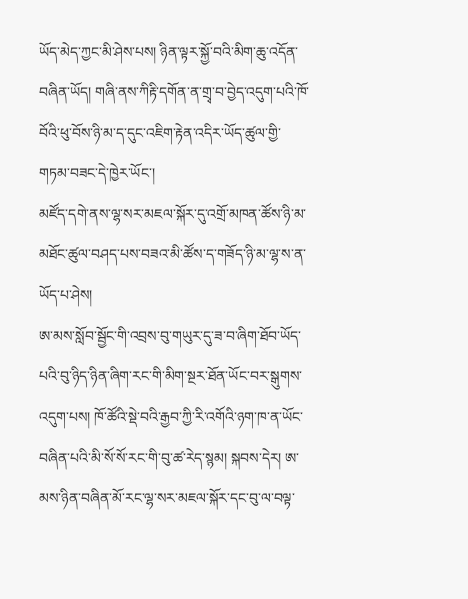ཡོད་མེད་ཀྱང་མི་ཤེས་པས། ཉིན་ལྟར་སྐྱོ་བའི་མིག་ཆུ་འདོན་བཞིན་ཡོད། གཞི་ནས་ཀིརྟི་དགོན་ན་གྲྭ་བ་བྱེད་འདུག་པའི་ཁོ་བོའི་ཕུ་བོས་ཉི་མ་ད་དུང་འཇིག་རྟེན་འདིར་ཡོད་ཚུལ་གྱི་གཏམ་བཟང་དེ་ཁྱེར་ཡོང་།
མཛོད་དགེ་ནས་ལྷ་སར་མཇལ་སྐོར་དུ་འགྲོ་མཁན་ཚོས་ཉི་མ་མཐོང་ཚུལ་བཤད་པས་བཟའ་མི་ཚོས་ད་གཟོད་ཉི་མ་ལྷ་ས་ན་ཡོད་པ་ཤེས།
ཨ་མས་སློབ་སྦྱོང་གི་འབྲས་བུ་གཡུར་དུ་ཟ་བ་ཞིག་ཐོབ་ཡོད་པའི་བུ་ཉིད་ཉིན་ཞིག་རང་གི་མིག་སྔར་ཐོན་ཡོང་བར་སྒུགས་འདུག་པས། ཁོ་ཚོའི་སྡེ་བའི་རྒྱབ་ཀྱི་རི་འགོའི་ཉག་ཁ་ན་ཡོང་བཞིན་པའི་མི་སོ་སོ་རང་གི་བུ་ཚ་རེད་སྙམ། སྐབས་དེར། ཨ་མས་ཉིན་བཞིན་མོ་རང་ལྷ་སར་མཇལ་སྐོར་དང་བུ་ལ་བལྟ་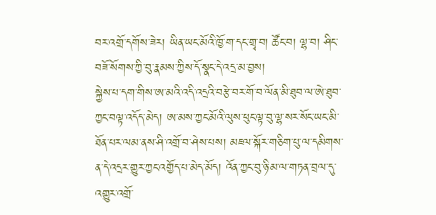བར་འགྲོ་དགོས་ཟེར། ཡིན་ཡང་མོའི་ཁྱོ་ག་དང་གྲྭ་བ། ཚོང་བ། ལྷ་བ། ཤིང་བཟོ་སོགས་ཀྱི་བུ་རྣམས་ཀྱིས་དོ་སྣང་དེ་འདྲ་མ་བྱས།
སྐྱེས་པ་དག་གིས་ཨ་མའི་འདི་འདྲའི་བརྩེ་བར་གོ་བ་ལོན་མི་ཐུབ་ལ་ཨེ་ཐུབ་ཀྱང་བལྟ་འདོད་མེད། ཨ་མས་ཀྱང་མོའི་ལུས་ཕུང་ལྟ་བུ་ལྷ་སར་སོང་ཡང་མི་ཐོན་པར་ལམ་ནས་ཤི་འགྲོ་བ་ཤེས་པས། མཇལ་སྐོར་གཅིག་པུ་ལ་དམིགས་ན་དེ་འདྲར་གྱུར་ཀྱང་འགྱོད་པ་མེད་མོད། འོན་ཀྱང་བུ་ཉི་མ་ལ་གཏན་བྲལ་དུ་འགྱུར་འགྲོ་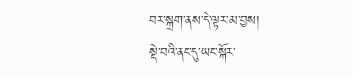བར་སྐྲག་ནས་དེ་ལྟར་མ་བྱས།
སྡེ་བའི་ནང་དུ་ཡང་སྐོར་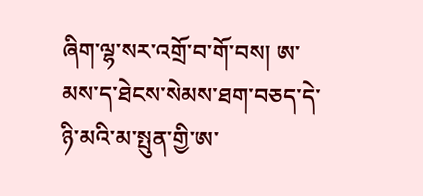ཞིག་ལྷ་སར་འགྲོ་བ་གོ་བས། ཨ་མས་ད་ཐེངས་སེམས་ཐག་བཅད་དེ་ཉི་མའི་མ་སྤུན་གྱི་ཨ་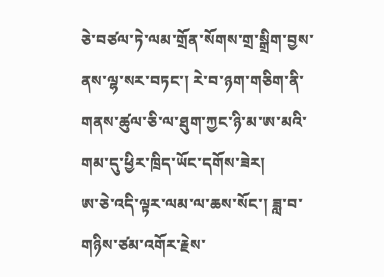ཅེ་བཙལ་ཏེ་ལམ་གྲོན་སོགས་གྲ་སྒྲིག་བྱས་ནས་ལྷ་སར་བཏང་། རེ་བ་ཉག་གཅིག་ནི་གནས་ཚུལ་ཅི་ལ་ཐུག་ཀྱང་ཉི་མ་ཨ་མའི་གམ་དུ་ཕྱིར་ཁྲིད་ཡོང་དགོས་ཟེར།
ཨ་ཅེ་འདི་ལྟར་ལམ་ལ་ཆས་སོང་། ཟླ་བ་གཉིས་ཙམ་འགོར་རྗེས་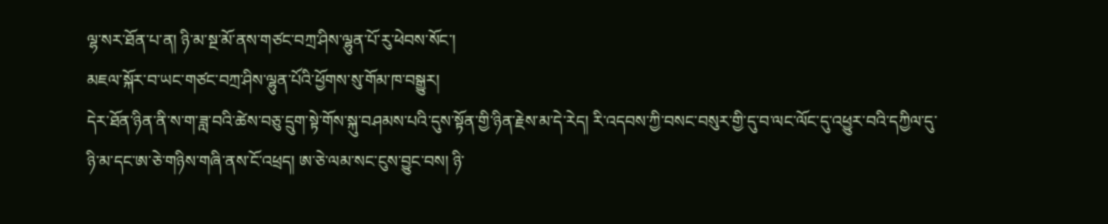ལྷ་སར་ཐོན་པ་ན། ཉི་མ་སྔ་མོ་ནས་གཙང་བཀྲ་ཤིས་ལྷུན་པོ་རུ་ཕེབས་སོང་།
མཇལ་སྐོར་བ་ཡང་གཙང་བཀྲ་ཤིས་ལྷུན་པོའི་ཕྱོགས་སུ་གོམ་ཁ་བསྒྱུར།
དེར་ཐོན་ཉིན་ནི་ས་ག་ཟླ་བའི་ཚེས་བཅུ་དྲུག་སྟེ་གོས་སྐུ་བཤམས་པའི་དུས་སྟོན་གྱི་ཉིན་རྗེས་མ་དེ་རེད། རི་འདབས་ཀྱི་བསང་བསུར་གྱི་དུ་བ་ལང་ལོང་དུ་འཕྱུར་བའི་དཀྱིལ་དུ་ཉི་མ་དང་ཨ་ཅེ་གཉིས་གཞི་ནས་ངོ་འཕྲད། ཨ་ཅེ་ལམ་སང་ངུས་བྱུང་བས། ཉི་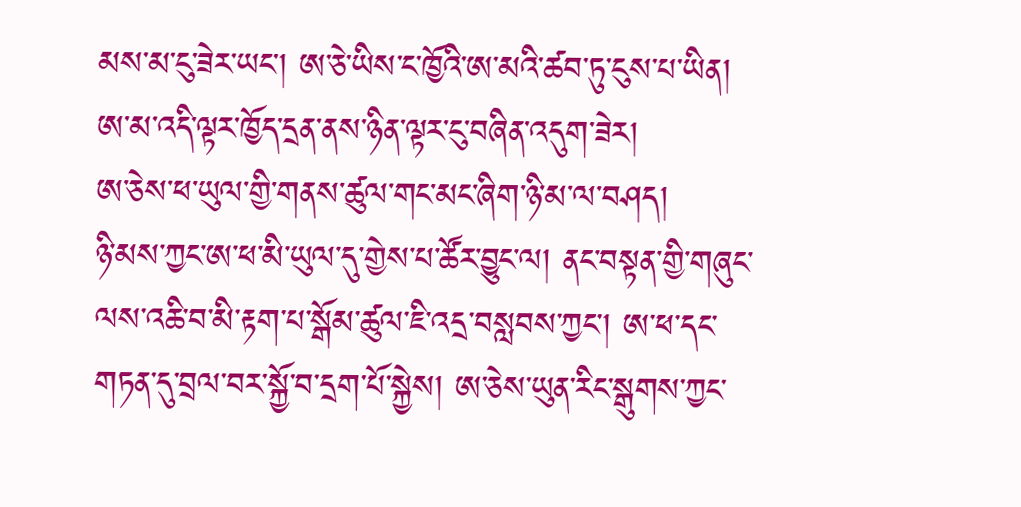མས་མ་ངུ་ཟེར་ཡང་། ཨ་ཅེ་ཡིས་ང་ཁྱོའི་ཨ་མའི་ཚབ་ཏུ་ངུས་པ་ཡིན། ཨ་མ་འདི་ལྟར་ཁྱོད་དྲན་ནས་ཉིན་ལྟར་ངུ་བཞིན་འདུག་ཟེར།
ཨ་ཅེས་ཕ་ཡུལ་གྱི་གནས་ཚུལ་གང་མང་ཞིག་ཉི་མ་ལ་བཤད།
ཉི་མས་ཀྱང་ཨ་ཕ་མི་ཡུལ་དུ་གྱེས་པ་ཚོར་བྱུང་ལ། ནང་བསྟན་གྱི་གཞུང་ལས་འཆི་བ་མི་རྟག་པ་སྒོམ་ཚུལ་ཇི་འདྲ་བསླབས་ཀྱང་། ཨ་ཕ་དང་གཏན་དུ་བྲལ་བར་སྐྱོ་བ་དྲག་པོ་སྐྱེས། ཨ་ཅེས་ཡུན་རིང་སྒུགས་ཀྱང་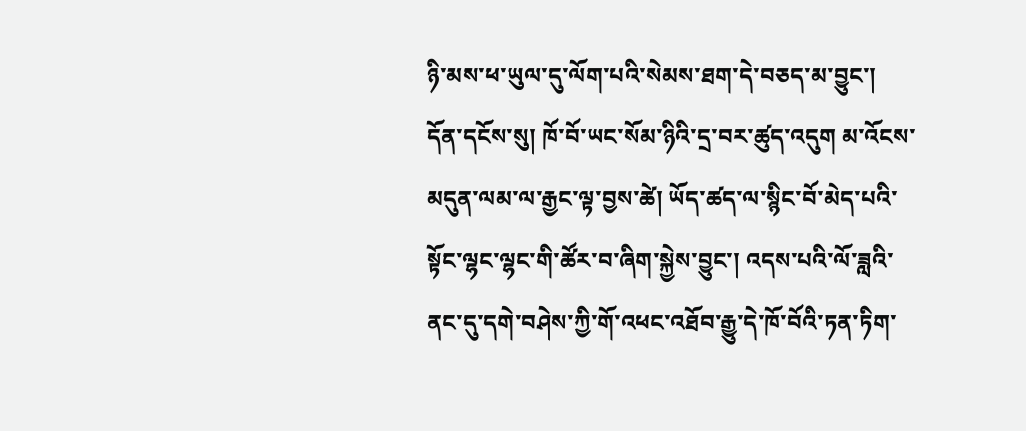ཉི་མས་ཕ་ཡུལ་དུ་ལོག་པའི་སེམས་ཐག་དེ་བཅད་མ་བྱུང་།
དོན་དངོས་སུ། ཁོ་བོ་ཡང་སོམ་ཉིའི་དྲ་བར་ཚུད་འདུག མ་འོངས་མདུན་ལམ་ལ་རྒྱང་ལྟ་བྱས་ཚེ། ཡོད་ཚད་ལ་སྙིང་བོ་མེད་པའི་སྟོང་ལྷང་ལྷང་གི་ཚོར་བ་ཞིག་སྐྱེས་བྱུང་། འདས་པའི་ལོ་ཟླའི་ནང་དུ་དགེ་བཤེས་ཀྱི་གོ་འཕང་འཐོབ་རྒྱུ་དེ་ཁོ་བོའི་ཏན་ཏིག་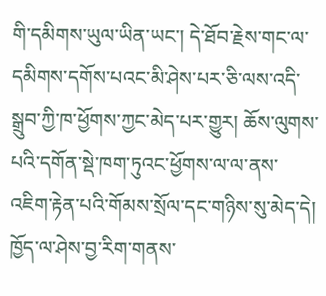གི་དམིགས་ཡུལ་ཡིན་ཡང་། དེ་ཐོབ་རྗེས་གང་ལ་དམིགས་དགོས་པའང་མི་ཤེས་པར་ཅི་ལས་འདི་སྒྲུབ་ཀྱི་ཁ་ཕྱོགས་ཀྱང་མེད་པར་གྱུར། ཆོས་ལུགས་པའི་དགོན་སྡེ་ཁག་ཏུའང་ཕྱོགས་ལ་ལ་ནས་འཇིག་རྟེན་པའི་གོམས་སྲོལ་དང་གཉིས་སུ་མེད་དེ། ཁྱོད་ལ་ཤེས་བྱ་རིག་གནས་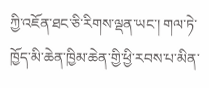ཀྱི་འཇོན་ཐང་ཅི་རིགས་ལྡན་ཡང་། གལ་ཏེ་ཁྱོད་མི་ཆེན་ཁྱིམ་ཆེན་གྱི་ཕྱི་རབས་པ་མིན་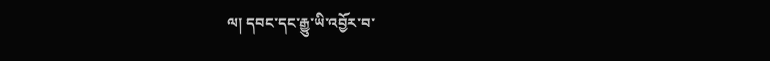ལ། དབང་དང་རྒྱུ་ཡི་འབྱོར་བ་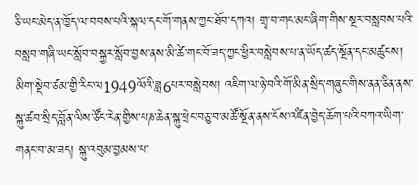ཅི་ཡང་མེད་ན་ཁྱོད་ལ་བབས་པའི་སྐལ་དང་གོ་གནས་ཀྱང་ཐོབ་དཀའ། གྲྭ་བ་གང་མང་ཞིག་གིས་སྔར་བསླབས་པའི་བསླབ་གཞི་ཡང་སློབ་བསྐྱར་སློབ་བྱས་ནས་མི་ཚེ་གང་བོ་ཟད་ཀྱང་ཕྱིར་བསླེབས་པ་ན་ཡོད་ཚད་སྔོན་དང་མཚུངས།
མིག་སྡེབ་ཙམ་གྱི་རིང་ལ1949ལོའི་ཟླ6པར་བསླེབས། འཇིག་ལ་ཉེ་བའི་གོ་མིན་སྲིད་གཞུང་གིས་ནན་ཅིན་ནས་སྐུ་ཚབ་སྲིད་བློན་ལིས་ཙོང་རེན་གྱིས་པཎ་ཆེན་སྐུ་ཕྲེང་བཅུ་བ་མཚོ་སྔོན་ནས་ངོས་འཛིན་བྱེད་ཆོག་པའི་བཀའ་ཡིག་གནང་བ་མ་ཟད། སྐུ་འབུམ་བྱམས་པ་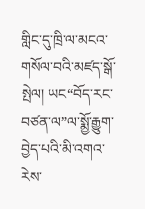གླིང་དུ་ཁྲི་ལ་མངའ་གསོལ་བའི་མཛད་སྒོ་སྤེལ། ཡང“བོད་རང་བཙན་ལ”ལ་སྨྱོ་རྒྱུག་བྱེད་པའི་མི་འགའ་རེས་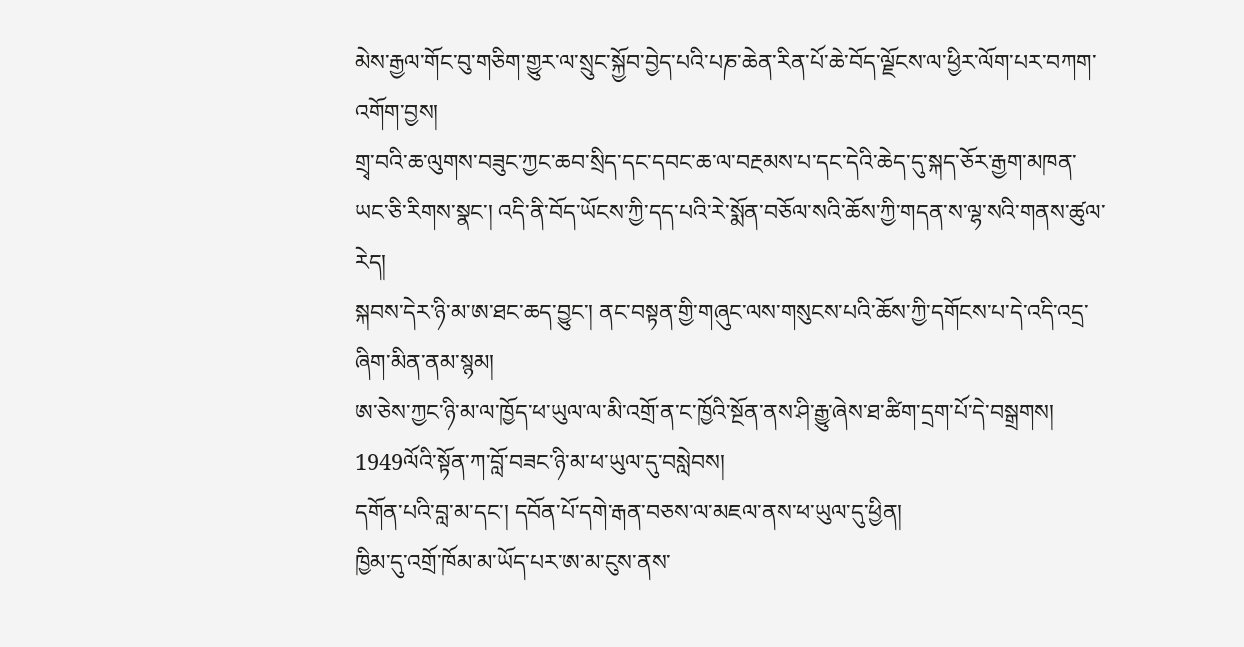མེས་རྒྱལ་གོང་བུ་གཅིག་གྱུར་ལ་སྲུང་སྐྱོབ་བྱེད་པའི་པཎ་ཆེན་རིན་པོ་ཆེ་བོད་ལྗོངས་ལ་ཕྱིར་ལོག་པར་བཀག་འགོག་བྱས།
གྲྭ་བའི་ཆ་ལུགས་བཟུང་ཀྱང་ཆབ་སྲིད་དང་དབང་ཆ་ལ་བརྔམས་པ་དང་དེའི་ཆེད་དུ་སྐད་ཅོར་རྒྱག་མཁན་ཡང་ཅི་རིགས་སྣང་། འདི་ནི་བོད་ཡོངས་ཀྱི་དད་པའི་རེ་སྨོན་བཅོལ་སའི་ཆོས་ཀྱི་གདན་ས་ལྷ་སའི་གནས་ཚུལ་རེད།
སྐབས་དེར་ཉི་མ་ཨ་ཐང་ཆད་བྱུང་། ནང་བསྟན་གྱི་གཞུང་ལས་གསུངས་པའི་ཆོས་ཀྱི་དགོངས་པ་དེ་འདི་འདྲ་ཞིག་མིན་ནམ་སྙམ།
ཨ་ཅེས་ཀྱང་ཉི་མ་ལ་ཁྱོད་ཕ་ཡུལ་ལ་མི་འགྲོ་ན་ང་ཁྱོའི་སྔོན་ནས་ཤི་རྒྱུ་ཞེས་ཐ་ཚིག་དྲག་པོ་དེ་བསྒྲགས།
1949ལོའི་སྟོན་ཀ་བློ་བཟང་ཉི་མ་ཕ་ཡུལ་དུ་བསླེབས།
དགོན་པའི་བླ་མ་དང་། དབོན་པོ་དགེ་རྒན་བཅས་ལ་མཇལ་ནས་ཕ་ཡུལ་དུ་ཕྱིན།
ཁྱིམ་དུ་འགྲོ་ཁོམ་མ་ཡོད་པར་ཨ་མ་ངུས་ནས་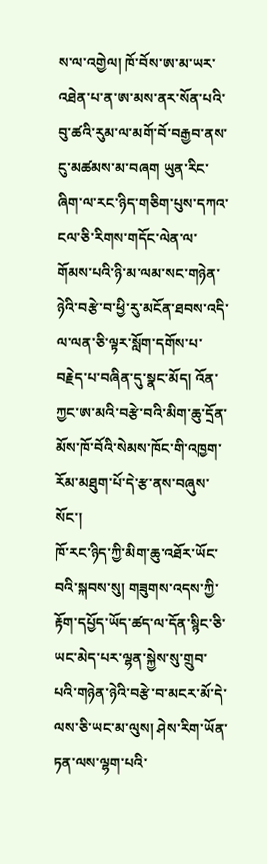ས་ལ་འགྱེལ། ཁོ་བོས་ཨ་མ་ཡར་འཐེན་པ་ན་ཨ་མས་ནར་སོན་པའི་བུ་ཚའི་རུམ་ལ་མགོ་བོ་བརྒྱབ་ནས་ངུ་མཚམས་མ་བཞག ཡུན་རིང་ཞིག་ལ་རང་ཉིད་གཅིག་པུས་དཀའ་ངལ་ཅི་རིགས་གདོང་ལེན་ལ་གོམས་པའི་ཉི་མ་ལམ་སང་གཉེན་ཉེའི་བརྩེ་བ་ཕྱི་རུ་མངོན་ཐབས་འདི་ལ་ལན་ཅི་ལྟར་སློག་དགོས་པ་བརྗེད་པ་བཞིན་དུ་སྣང་མོད། འོན་ཀྱང་ཨ་མའི་བརྩེ་བའི་མིག་ཆུ་དྲོན་མོས་ཁོ་བོའི་སེམས་ཁོང་གི་འཁྱག་རོམ་མཐུག་པོ་དེ་རྩ་ནས་བཞུས་སོང་།
ཁོ་རང་ཉིད་ཀྱི་མིག་ཆུ་འཐོར་ཡོང་བའི་སྐབས་སུ། གཟུགས་འདས་ཀྱི་རྟོག་དཔྱོད་ཡོད་ཚད་ལ་དོན་སྙིང་ཅི་ཡང་མེད་པར་ལྷན་སྐྱེས་སུ་གྲུབ་པའི་གཉེན་ཉེའི་བརྩེ་བ་མངར་མོ་དེ་ལས་ཅི་ཡང་མ་ལུས། ཤེས་རིག་ཡོན་ཏན་ལས་ལྷག་པའི་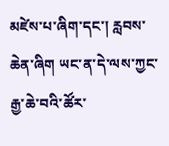མཛེས་པ་ཞིག་དང་། རླབས་ཆེན་ཞིག ཡང་ན་དེ་ལས་ཀྱང་རྒྱ་ཆེ་བའི་ཚོར་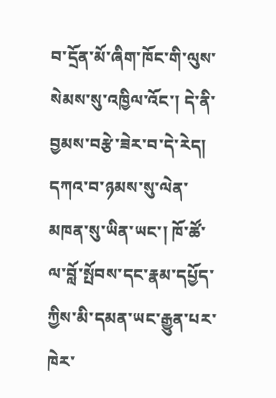བ་དྲོན་མོ་ཞིག་ཁོང་གི་ལུས་སེམས་སུ་འཁྱིལ་འོང་། དེ་ནི་བྱམས་བརྩེ་ཟེར་བ་དེ་རེད།
དཀའ་བ་ཉམས་སུ་ལེན་མཁན་སུ་ཡིན་ཡང་། ཁོ་ཚོ་ལ་བློ་སྤོབས་དང་རྣམ་དཔྱོད་ཀྱིས་མི་དམན་ཡང་རྒྱུན་པར་ཁེར་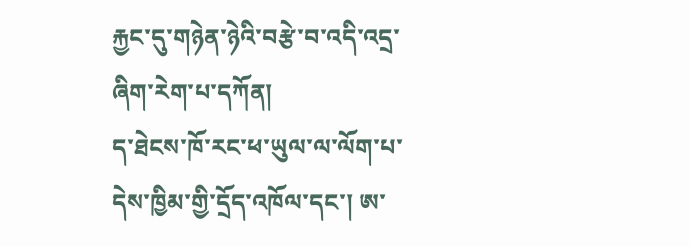རྐྱང་དུ་གཉེན་ཉེའི་བརྩེ་བ་འདི་འདྲ་ཞིག་རེག་པ་དཀོན།
ད་ཐེངས་ཁོ་རང་ཕ་ཡུལ་ལ་ལོག་པ་དེས་ཁྱིམ་གྱི་དྲོད་འཁོལ་དང་། ཨ་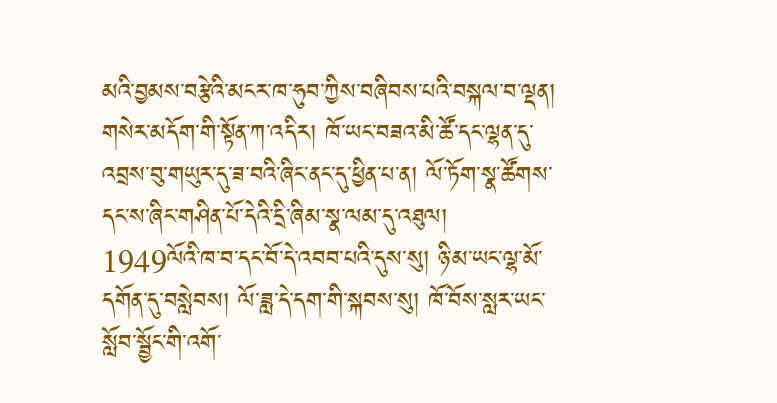མའི་བྱམས་བརྩེའི་མངར་ཁ་ཧུབ་ཀྱིས་བཞིབས་པའི་བསྐལ་བ་ལྡན།
གསེར་མདོག་གི་སྟོན་ཀ་འདིར། ཁོ་ཡང་བཟའ་མི་ཚོ་དང་ལྷན་དུ་འབྲས་བུ་གཡུར་དུ་ཟ་བའི་ཞིང་ནང་དུ་ཕྱིན་པ་ན། ལོ་ཏོག་སྣ་ཚོགས་དང་ས་ཞིང་གཤིན་པོ་དེའི་དྲི་ཞིམ་སྣ་ལམ་དུ་འཐུལ།
1949ལོའི་ཁ་བ་དང་བོ་དེ་འབབ་པའི་དུས་སུ། ཉི་མ་ཡང་ལྷ་མོ་དགོན་དུ་བསླེབས། ལོ་ཟླ་དེ་དག་གི་སྐབས་སུ། ཁོ་བོས་སླར་ཡང་སློབ་སྦྱོང་གི་འགོ་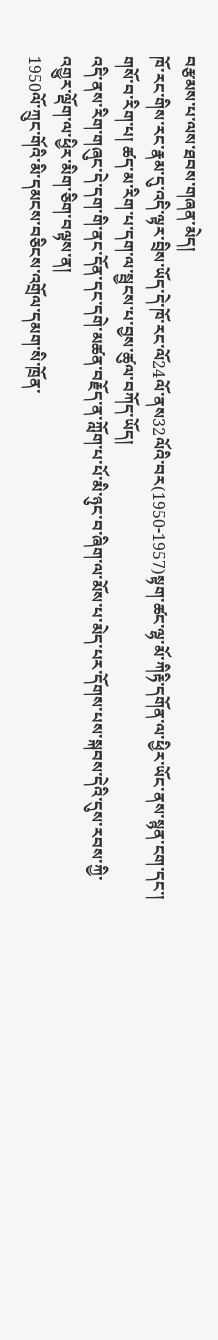བརྩམས་པ་ལས་ཐབས་གཞན་མེད།
ཁོ་རང་གིས་རང་རྣམ་དུ་འདི་ལྟར་བྲིས་ཡོད་དེ་ཁོ་རང་ལོ24ལོ་ནས32ལོའི་བར(1950-1957)སྟག་ཚང་ལྷ་མོ་ཀིརྟི་དགོན་ལ་ཕྱིར་ཡོང་ནས་སྙན་ངག་དང་། གསོ་བ་རིག་པ། ཚད་མ་རིག་པ་དག་ལ་སྦྱངས་པ་བྱས་ཚུལ་བཀོད་ཡོད།
འདི་ནས་རིག་གཞུང་དེ་དག་གི་ནང་དོན་དང་དགེ་མཚན་བརྗོད་ན་ཀློག་པ་པོ་མི་ཉུང་བ་ཞིག་ལ་མོས་པ་མེད་པར་དོགས་པས་སྐབས་དེའི་དུས་རབས་ཀྱི་འགྱུར་ལྡོག་ལ་ཕྱིར་མིག་ཅིག་བལྟས་ན།
1950ལོ་ཀྲུང་གོའི་མི་དམངས་བཅིངས་འགྲོལ་དམག་སི་ཁྲོན་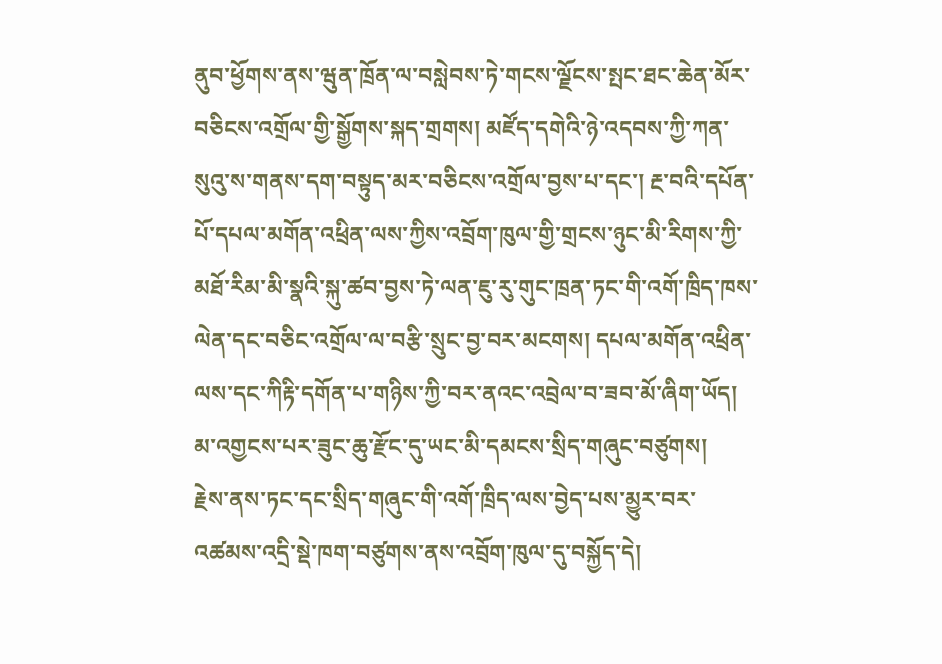ནུབ་ཕྱོགས་ནས་ཝུན་ཁྲོན་ལ་བསླེབས་ཏེ་གངས་ལྗོངས་སྤང་ཐང་ཆེན་མོར་བཅིངས་འགྲོལ་གྱི་སྒྱོགས་སྐད་གྲགས། མཛོད་དགེའི་ཉེ་འདབས་ཀྱི་ཀན་སུའུ་ས་གནས་དག་བསྟུད་མར་བཅིངས་འགྲོལ་བྱས་པ་དང་། རྔ་བའི་དཔོན་པོ་དཔལ་མགོན་འཕྲིན་ལས་ཀྱིས་འབྲོག་ཁུལ་གྱི་གྲངས་ཉུང་མི་རིགས་ཀྱི་མཐོ་རིམ་མི་སྣའི་སྐུ་ཚབ་བྱས་ཏེ་ལན་ཇུ་རུ་གུང་ཁྲན་ཏང་གི་འགོ་ཁྲིད་ཁས་ལེན་དང་བཅིང་འགྲོལ་ལ་བརྩི་སྲུང་བྱ་བར་མངགས། དཔལ་མགོན་འཕྲིན་ལས་དང་ཀིརྟི་དགོན་པ་གཉིས་ཀྱི་བར་ནའང་འབྲེལ་བ་ཟབ་མོ་ཞིག་ཡོད།
མ་འགྱངས་པར་ཟུང་ཆུ་རྫོང་དུ་ཡང་མི་དམངས་སྲིད་གཞུང་བཙུགས།
རྗེས་ནས་ཏང་དང་སྲིད་གཞུང་གི་འགོ་ཁྲིད་ལས་བྱེད་པས་མྱུར་བར་འཚམས་འདྲི་སྡེ་ཁག་བཙུགས་ནས་འབྲོག་ཁུལ་དུ་བསྐྱོད་དེ།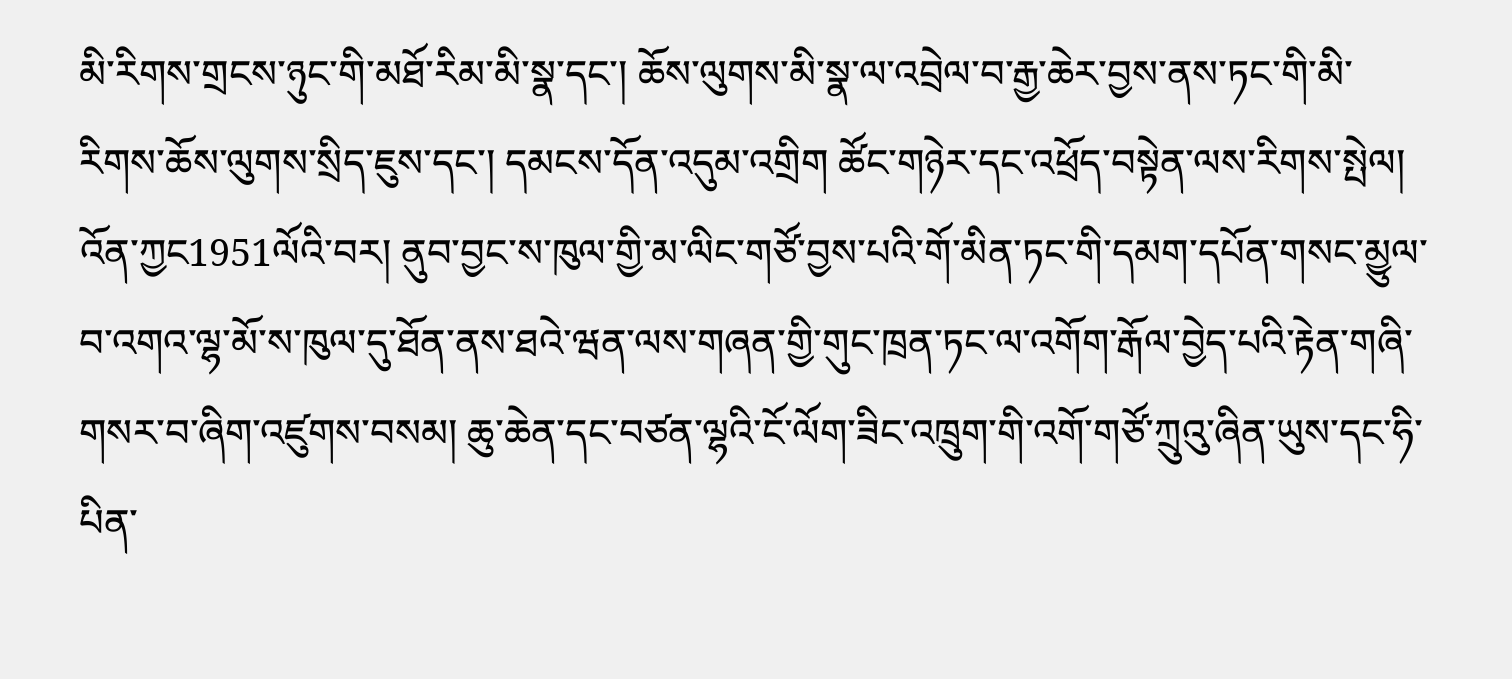མི་རིགས་གྲངས་ཉུང་གི་མཐོ་རིམ་མི་སྣ་དང་། ཆོས་ལུགས་མི་སྣ་ལ་འབྲེལ་བ་རྒྱ་ཆེར་བྱས་ནས་ཏང་གི་མི་རིགས་ཆོས་ལུགས་སྲིད་ཇུས་དང་། དམངས་དོན་འདུམ་འགྲིག ཚོང་གཉེར་དང་འཕྲོད་བསྟེན་ལས་རིགས་སྤེལ།
འོན་ཀྱང1951ལོའི་བར། ནུབ་བྱང་ས་ཁུལ་གྱི་མ་ལིང་གཙོ་བྱས་པའི་གོ་མིན་ཏང་གི་དམག་དཔོན་གསང་མྱུལ་བ་འགའ་ལྷ་མོ་ས་ཁུལ་དུ་ཐོན་ནས་ཐའེ་ཝན་ལས་གཞན་གྱི་གུང་ཁྲན་ཏང་ལ་འགོག་རྒོལ་བྱེད་པའི་རྟེན་གཞི་གསར་བ་ཞིག་འཛུགས་བསམ། ཆུ་ཆེན་དང་བཙན་ལྷའི་ངོ་ལོག་ཟིང་འཁྲུག་གི་འགོ་གཙོ་ཀྲུའུ་ཞིན་ཡུས་དང་ཧི་པིན་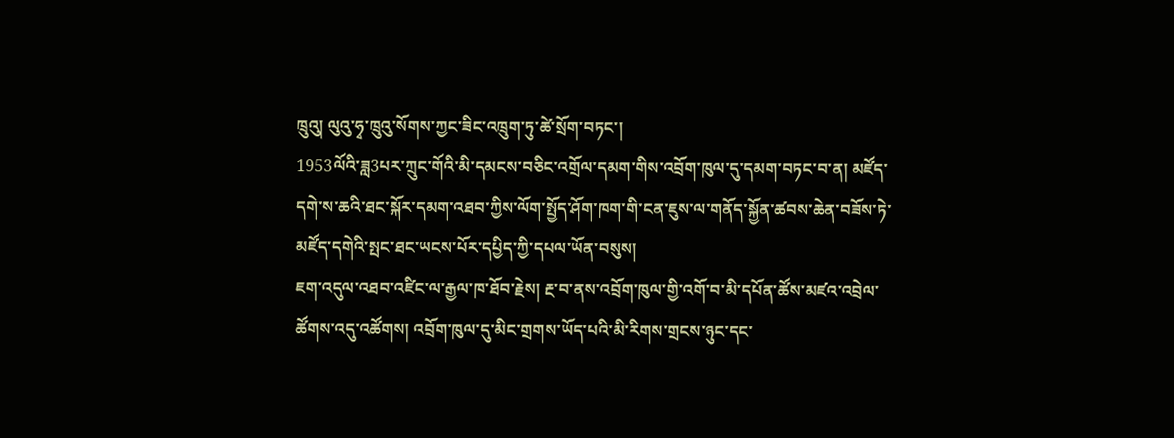ཁྲུའུ། ལུའུ་ཧྭ་ཁྲུའུ་སོགས་ཀྱང་ཟིང་འཁྲུག་ཏུ་ཚེ་སྲོག་བཏང་།
1953ལོའི་ཟླ3པར་ཀྲུང་གོའི་མི་དམངས་བཅིང་འགྲོལ་དམག་གིས་འབྲོག་ཁུལ་དུ་དམག་བཏང་བ་ན། མཛོད་དགེ་ས་ཆའི་ཐང་སྐོར་དམག་འཐབ་ཀྱིས་ལོག་སྤྱོད་ཤོག་ཁག་གི་ངན་ཇུས་ལ་གནོད་སྐྱོན་ཚབས་ཆེན་བཟོས་ཏེ་མཛོད་དགེའི་སྤང་ཐང་ཡངས་པོར་དཔྱིད་ཀྱི་དཔལ་ཡོན་བསུས།
ཇག་འདུལ་འཐབ་འཛིང་ལ་རྒྱལ་ཁ་ཐོབ་རྗེས། རྔ་བ་ནས་འབྲོག་ཁུལ་གྱི་འགོ་བ་མི་དཔོན་ཚོས་མཛའ་འབྲེལ་ཚོགས་འདུ་འཚོགས། འབྲོག་ཁུལ་དུ་མིང་གྲགས་ཡོད་པའི་མི་རིགས་གྲངས་ཉུང་དང་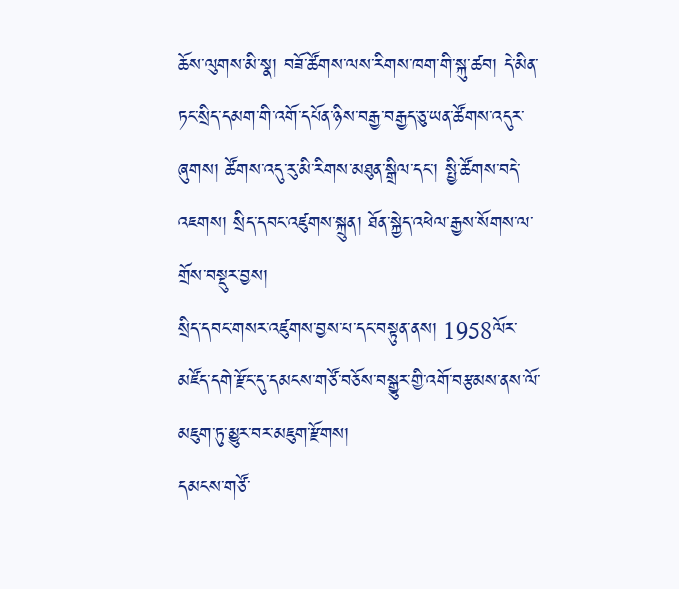ཆོས་ལུགས་མི་སྣ། བཟོ་ཚོགས་ལས་རིགས་ཁག་གི་སྐུ་ཚབ། དེ་མིན་ཏང་སྲིད་དམག་གི་འགོ་དཔོན་ཉིས་བརྒྱ་བརྒྱད་ཅུ་ཡན་ཚོགས་འདུར་ཞུགས། ཚོགས་འདུ་རུ་མི་རིགས་མཐུན་སྒྲིལ་དང་། སྤྱི་ཚོགས་བདེ་འཇགས། སྲིད་དབང་འཛུགས་སྐྲུན། ཐོན་སྐྱེད་འཕེལ་རྒྱས་སོགས་ལ་གྲོས་བསྡུར་བྱས།
སྲིད་དབང་གསར་འཛུགས་བྱས་པ་དང་བསྟུན་ནས། 1958ལོར་མཛོད་དགེ་རྫོང་དུ་དམངས་གཙོ་བཅོས་བསྒྱུར་གྱི་འགོ་བརྩམས་ནས་ལོ་མཇུག་ཏུ་མྱུར་བར་མཇུག་རྫོགས།
དམངས་གཙོ་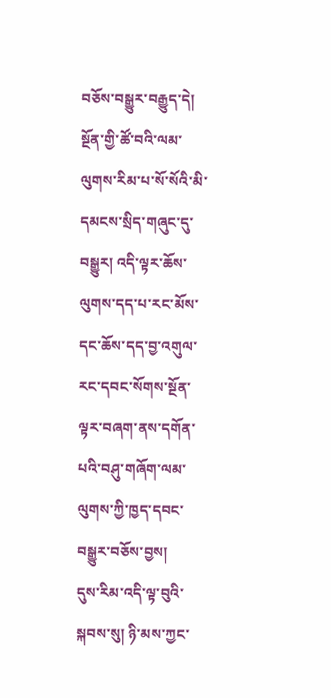བཅོས་བསྒྱུར་བརྒྱུད་དེ། སྔོན་གྱི་ཚོ་བའི་ལམ་ལུགས་རིམ་པ་སོ་སོའི་མི་དམངས་སྲིད་གཞུང་དུ་བསྒྱུར། འདི་ལྟར་ཆོས་ལུགས་དད་པ་རང་མོས་དང་ཆོས་དད་བྱ་འགུལ་རང་དབང་སོགས་སྔོན་ལྟར་བཞག་ནས་དགོན་པའི་བཤུ་གཞོག་ལམ་ལུགས་ཀྱི་ཁྱད་དབང་བསྒྱུར་བཅོས་བྱས།
དུས་རིམ་འདི་ལྟ་བུའི་སྐབས་སུ། ཉི་མས་ཀྱང་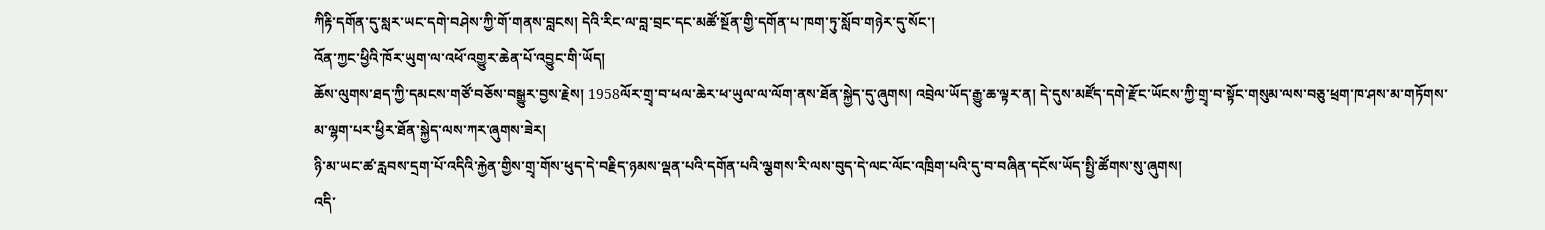ཀིརྟི་དགོན་དུ་སླར་ཡང་དགེ་བཤེས་ཀྱི་གོ་གནས་བླངས། དེའི་རིང་ལ་བླ་བྲང་དང་མཚོ་སྔོན་གྱི་དགོན་པ་ཁག་ཏུ་སློབ་གཉེར་དུ་སོང་།
འོན་ཀྱང་ཕྱིའི་ཁོར་ཡུག་ལ་འཕོ་འགྱུར་ཆེན་པོ་འབྱུང་གི་ཡོད།
ཆོས་ལུགས་ཐད་ཀྱི་དམངས་གཙོ་བཅོས་བསྒྱུར་བྱས་རྗེས། 1958ལོར་གྲྭ་བ་ཕལ་ཆེར་ཕ་ཡུལ་ལ་ལོག་ནས་ཐོན་སྐྱེད་དུ་ཞུགས། འབྲེལ་ཡོད་རྒྱུ་ཆ་ལྟར་ན། དེ་དུས་མཛོད་དགེ་རྫོང་ཡོངས་ཀྱི་གྲྭ་བ་སྟོང་གསུམ་ལས་བཅུ་ཕྲག་ཁ་ཤས་མ་གཏོགས་མ་ལྷག་པར་ཕྱིར་ཐོན་སྐྱེད་ལས་ཀར་ཞུགས་ཟེར།
ཉི་མ་ཡང་ཚ་རླབས་དྲག་པོ་འདིའི་རྐྱེན་གྱིས་གྲྭ་གོས་ཕུད་དེ་བརྗིད་ཉམས་ལྡན་པའི་དགོན་པའི་ལྕགས་རི་ལས་བུད་དེ་ལང་ལོང་འཁྲིག་པའི་དུ་བ་བཞིན་དངོས་ཡོད་སྤྱི་ཚོགས་སུ་ཞུགས།
འདི་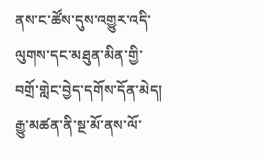ནས་ང་ཚོས་དུས་འགྱུར་འདི་ལུགས་དང་མཐུན་མིན་གྱི་བགྲོ་གླེང་བྱེད་དགོས་དོན་མེད། རྒྱུ་མཚན་ནི་སྔ་མོ་ནས་ལོ་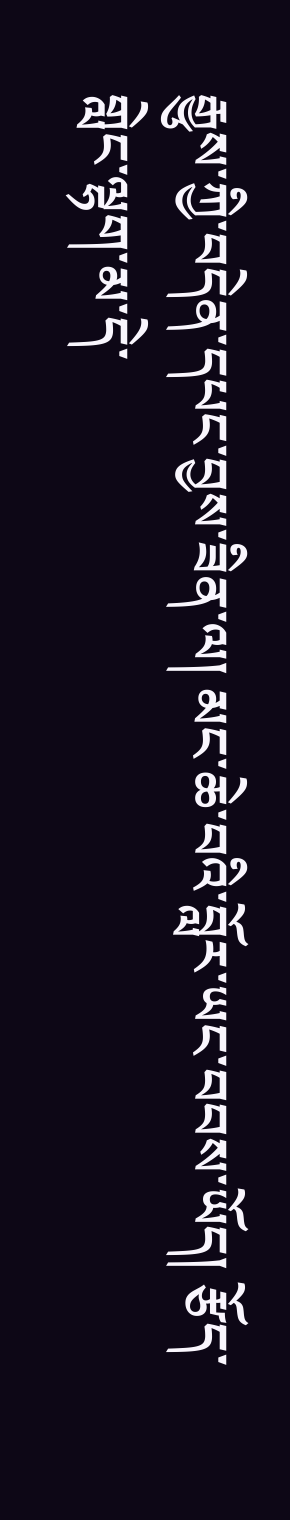རྒྱུས་ཀྱི་བདེན་དཔང་བྱས་ཟིན་ལ། མང་ཆེ་བའི་བློར་ཡང་བབས་ཡོད། རྩོད་གླེང་ལྷག་མ་དེ་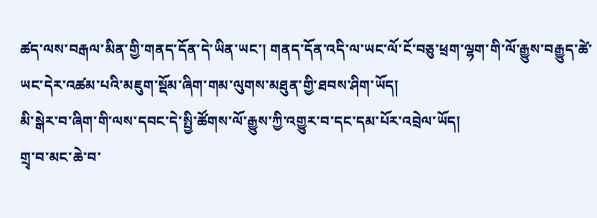ཚད་ལས་བརྒལ་མིན་གྱི་གནད་དོན་དེ་ཡིན་ཡང་། གནད་དོན་འདི་ལ་ཡང་ལོ་ངོ་བཅུ་ཕྲག་ལྷག་གི་ལོ་རྒྱུས་བརྒྱུད་ཚེ་ཡང་དེར་འཚམ་པའི་མཇུག་སྡོམ་ཞིག་གམ་ལུགས་མཐུན་གྱི་ཐབས་ཤིག་ཡོད།
མི་སྒེར་བ་ཞིག་གི་ལས་དབང་དེ་སྤྱི་ཚོགས་ལོ་རྒྱུས་ཀྱི་འགྱུར་བ་དང་དམ་པོར་འབྲེལ་ཡོད།
གྲྭ་བ་མང་ཆེ་བ་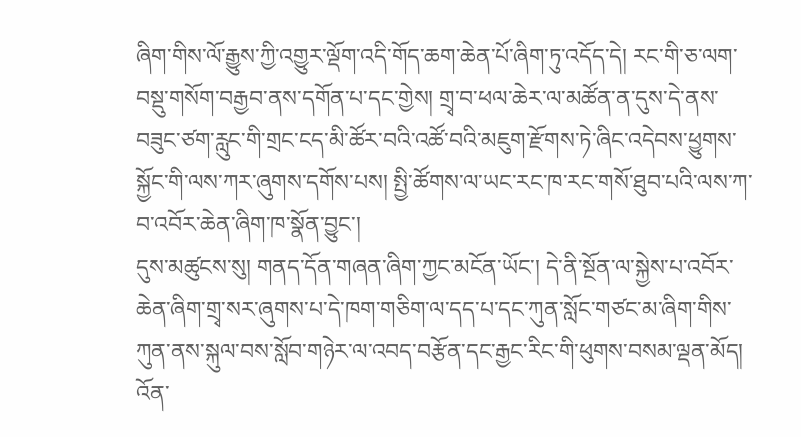ཞིག་གིས་ལོ་རྒྱུས་ཀྱི་འགྱུར་ལྡོག་འདི་གོད་ཆག་ཆེན་པོ་ཞིག་ཏུ་འདོད་དེ། རང་གི་ཅ་ལག་བསྡུ་གསོག་བརྒྱབ་ནས་དགོན་པ་དང་གྱེས། གྲྭ་བ་ཕལ་ཆེར་ལ་མཚོན་ན་དུས་དེ་ནས་བཟུང་ཙག་རླུང་གི་གྲང་ངད་མི་ཚོར་བའི་འཚོ་བའི་མཇུག་རྫོགས་ཏེ་ཞིང་འདེབས་ཕྱུགས་སྐྱོང་གི་ལས་ཀར་ཞུགས་དགོས་པས། སྤྱི་ཚོགས་ལ་ཡང་རང་ཁ་རང་གསོ་ཐུབ་པའི་ལས་ཀ་བ་འབོར་ཆེན་ཞིག་ཁ་སྣོན་བྱུང་།
དུས་མཚུངས་སུ། གནད་དོན་གཞན་ཞིག་ཀྱང་མངོན་ཡོང་། དེ་ནི་སྔོན་ལ་སྐྱེས་པ་འབོར་ཆེན་ཞིག་གྲྭ་སར་ཞུགས་པ་དེ་ཁག་གཅིག་ལ་དད་པ་དང་ཀུན་སློང་གཙང་མ་ཞིག་གིས་ཀུན་ནས་སྐུལ་བས་སློབ་གཉེར་ལ་འབད་བརྩོན་དང་རྒྱང་རིང་གི་ཕུགས་བསམ་ལྡན་མོད། འོན་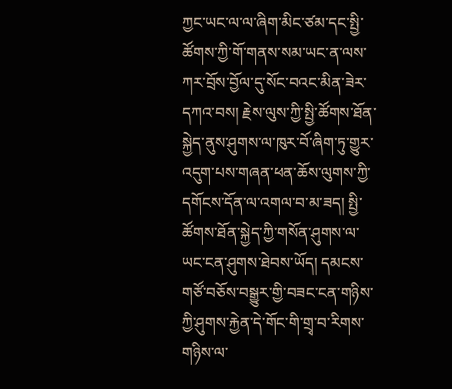ཀྱང་ཡང་ལ་ལ་ཞིག་མིང་ཙམ་དང་སྤྱི་ཚོགས་ཀྱི་གོ་གནས་སམ་ཡང་ན་ལས་ཀར་བྲོས་བྱོལ་དུ་སོང་བའང་མིན་ཟེར་དཀའ་བས། རྗེས་ལུས་ཀྱི་སྤྱི་ཚོགས་ཐོན་སྐྱེད་ནུས་ཤུགས་ལ་ཁུར་བོ་ཞིག་ཏུ་གྱུར་འདུག་པས་གཞན་ཕན་ཆོས་ལུགས་ཀྱི་དགོངས་དོན་ལ་འགལ་བ་མ་ཟད། སྤྱི་ཚོགས་ཐོན་སྐྱེད་ཀྱི་གསོན་ཤུགས་ལ་ཡང་ངན་ཤུགས་ཐེབས་ཡོད། དམངས་གཙོ་བཅོས་བསྒྱུར་གྱི་བཟང་ངན་གཉིས་ཀྱི་ཤུགས་རྐྱེན་དེ་གོང་གི་གྲྭ་བ་རིགས་གཉིས་ལ་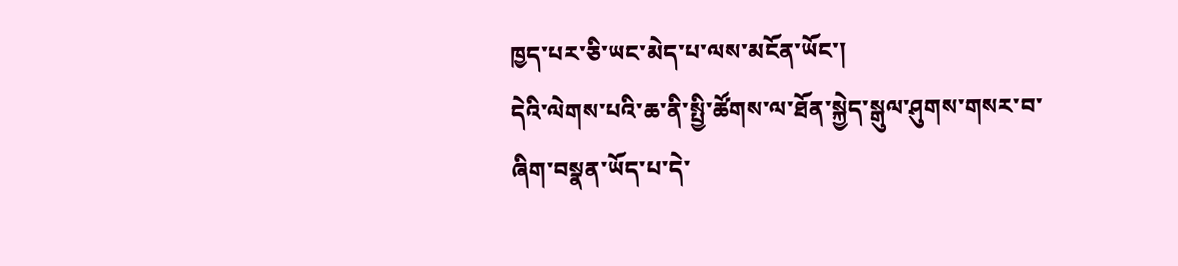ཁྱད་པར་ཅི་ཡང་མེད་པ་ལས་མངོན་ཡོང་།
དེའི་ལེགས་པའི་ཆ་ནི་སྤྱི་ཚོགས་ལ་ཐོན་སྐྱེད་སྒུལ་ཤུགས་གསར་བ་ཞིག་བསྣན་ཡོད་པ་དེ་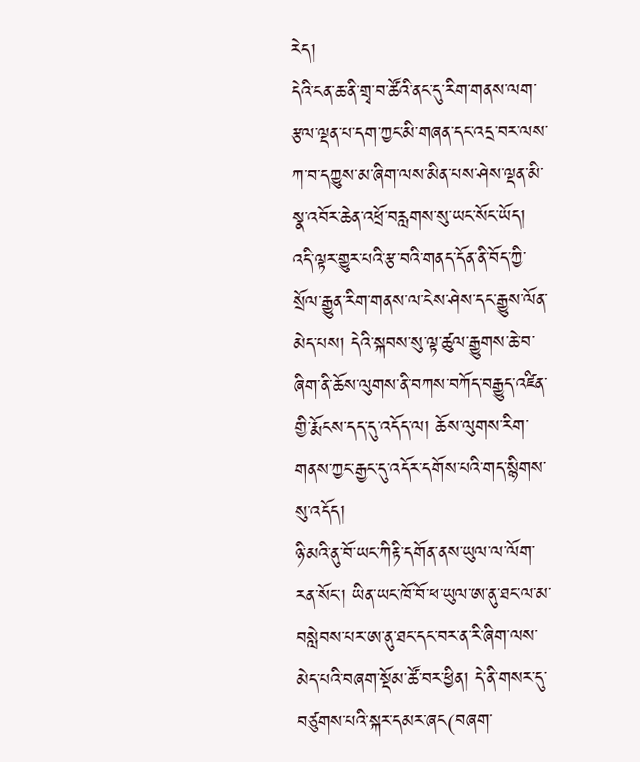རེད།
དེའི་ངན་ཆ་ནི་གྲྭ་བ་ཚོའི་ནང་དུ་རིག་གནས་ལག་རྩལ་ལྡན་པ་དག་ཀྱང་མི་གཞན་དང་འདྲ་བར་ལས་ཀ་བ་དཀྱུས་མ་ཞིག་ལས་མིན་པས་ཤེས་ལྡན་མི་སྣ་འབོར་ཆེན་འཕྲོ་བརླགས་སུ་ཡང་སོང་ཡོད། འདི་ལྟར་གྱུར་པའི་རྩ་བའི་གནད་དོན་ནི་བོད་ཀྱི་སྲོལ་རྒྱུན་རིག་གནས་ལ་ངེས་ཤེས་དང་རྒྱུས་ལོན་མེད་པས། དེའི་སྐབས་སུ་ལྟ་ཚུལ་རྒྱུགས་ཆེ་བ་ཞིག་ནི་ཆོས་ལུགས་ནི་བཀས་བཀོད་བརྒྱུད་འཛིན་གྱི་རྨོངས་དད་དུ་འདོད་ལ། ཆོས་ལུགས་རིག་གནས་ཀྱང་རྒྱང་དུ་འདོར་དགོས་པའི་གད་སྙིགས་སུ་འདོད།
ཉི་མའི་ནུ་བོ་ཡང་ཀིརྟི་དགོན་ནས་ཡུལ་ལ་ལོག་རན་སོང་། ཡིན་ཡང་ཁོ་བོ་ཕ་ཡུལ་ཨ་ནུ་ཐང་ལ་མ་བསླེབས་པར་ཨ་ནུ་ཐང་དང་བར་ན་རི་ཞིག་ལས་མེད་པའི་བཞག་སྡོམ་ཚོ་བར་ཕྱིན། དེ་ནི་གསར་དུ་བཙུགས་པའི་སྐར་དམར་ཞང(བཞག་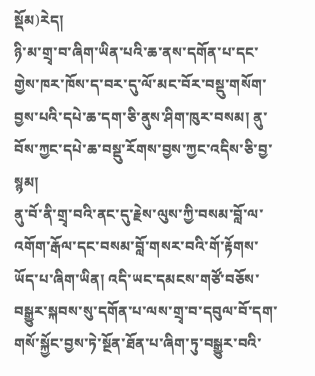སྡོམ)རེད།
ཉི་མ་གྲྭ་བ་ཞིག་ཡིན་པའི་ཆ་ནས་དགོན་པ་དང་གྱེས་ཁར་ཁོས་ད་བར་དུ་ལོ་མང་བོར་བསྡུ་གསོག་བྱས་པའི་དཔེ་ཆ་དག་ཅི་ནུས་ཤིག་ཁུར་བསམ། ནུ་བོས་ཀྱང་དཔེ་ཆ་བསྡུ་རོགས་བྱས་ཀྱང་འདིས་ཅི་བྱ་སྙམ།
ནུ་བོ་ནི་གྲྭ་བའི་ནང་དུ་རྗེས་ལུས་ཀྱི་བསམ་བློ་ལ་འགོག་རྒོལ་དང་བསམ་བློ་གསར་བའི་གོ་རྟོགས་ཡོད་པ་ཞིག་ཡིན། འདི་ཡང་དམངས་གཙོ་བཅོས་བསྒྱུར་སྐབས་སུ་དགོན་པ་ལས་གྲྭ་བ་དབུལ་བོ་དག་གསོ་སྐྱོང་བྱས་ཏེ་སྔོན་ཐོན་པ་ཞིག་ཏུ་བསྒྱུར་བའི་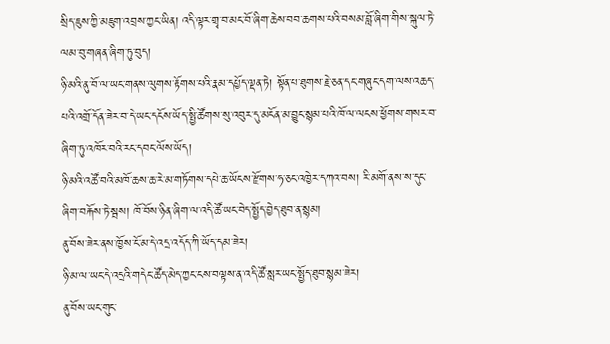སྲིད་ཇུས་ཀྱི་མཇུག་འབྲས་ཀྱང་ཡིན། འདི་ལྟར་གྲྭ་བ་མང་བོ་ཞིག་ཆེས་བབ་ཆགས་པའི་བསམ་བློ་ཞིག་གིས་སྐུལ་ཏེ་ལམ་བུ་གཞན་ཞིག་ཏུ་བུད།
ཉི་མའི་ནུ་བོ་ལ་ཡང་གནས་ལུགས་རྟོགས་པའི་རྣམ་དཔྱོད་ལྡན་ཏེ། སྟོན་པ་ཐུགས་རྗེ་ཅན་དང་གཞུང་དག་ལས་འཆད་པའི་འགྲོ་དོན་ཟེར་བ་དེ་ཡང་དངོས་ཡོད་སྤྱི་ཚོགས་སུ་འབུར་དུ་མངོན་མ་བྱུང་སྙམ་པའི་ཁོ་ལ་ལངས་ཕྱོགས་གསར་བ་ཞིག་ཏུ་འཁོར་བའི་རང་དབང་ལོས་ཡོད།
ཉི་མའི་འཚོ་བའི་མཁོ་ཆས་ཆ་རེ་མ་གཏོགས་དཔེ་ཆ་ཡོངས་རྫོགས་ཧ་ཅང་འཁྱེར་དཀའ་བས། རི་མགོ་ནས་ས་དུང་ཞིག་བརྐོས་ཏེ་སྦས། ཁོ་བོས་ཉིན་ཞིག་ལ་འདི་ཚོ་ཡང་བེད་སྤྱོད་བྱེད་ཐུབ་ན་སྙམ།
ནུ་བོས་ཟེར་ནས་ཁྱོས་ངོ་མ་དེ་འདྲ་འདོད་ཀི་ཡོད་དམ་ཟེར།
ཉི་མ་ལ་ཡང་དེ་འདྲའི་གདེང་ཚོད་མེད་ཀྱང་ངས་བལྟས་ན་འདི་ཚོ་སླར་ཡང་སྤྱོད་ཐུབ་སྙམ་ཟེར།
ནུ་བོས་ཡང་གུང་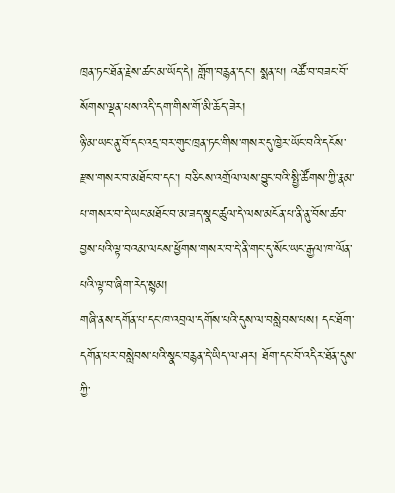ཁྲན་ཏང་ཐོན་རྗེས་ཚང་མ་ཡོད་དེ། གློག་བརྙན་དང་། སྨན་པ། འཚོ་བ་བཟང་བོ་སོགས་ལྡན་པས་འདི་དག་གིས་གོ་མི་ཆོད་ཟེར།
ཉི་མ་ཡང་ནུ་བོ་དང་འདྲ་བར་གུང་ཁྲན་ཏང་གིས་གསར་དུ་ཁྱེར་ཡོང་བའི་དངོས་རྫས་གསར་བ་མཐོང་བ་དང་། བཅིངས་འགྲོལ་ལས་བྱུང་བའི་སྤྱི་ཚོགས་ཀྱི་རྣམ་པ་གསར་བ་དེ་ཡང་མཐོང་བ་མ་ཟད་སྣང་ཚུལ་དེ་ལས་མངོན་པ་ནི་ནུ་བོས་ཚབ་བྱས་པའི་ལྟ་བའམ་ལངས་ཕྱོགས་གསར་བ་དེ་ནི་གང་དུ་སོང་ཡང་རྒྱལ་ཁ་ལོན་པའི་ལྟ་བ་ཞིག་རེད་སྙམ།
གཞི་ནས་དགོན་པ་དང་ཁ་འབྲལ་དགོས་པའི་དུས་ལ་བསླེབས་པས། དང་ཐོག་དགོན་པར་བསླེབས་པའི་སྣང་བརྙན་དེ་ཡིད་ལ་ཤར། ཐོག་དང་བོ་འདིར་ཐོན་དུས་ཀྱི་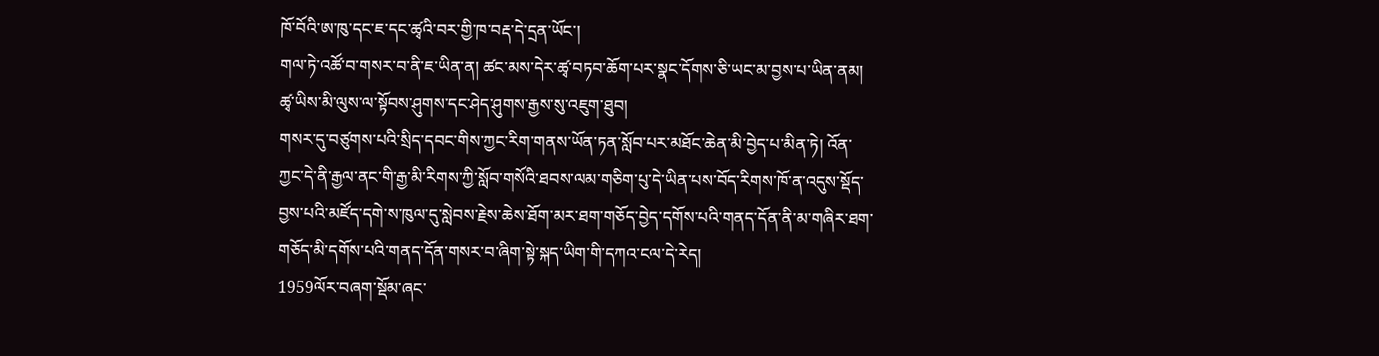ཁོ་བོའི་ཨ་ཁུ་དང་ཇ་དང་ཚྭའི་བར་གྱི་ཁ་བརྡ་དེ་དྲན་ཡོང་།
གལ་ཏེ་འཚོ་བ་གསར་བ་ནི་ཇ་ཡིན་ན། ཚང་མས་དེར་ཚྭ་བཏབ་ཆོག་པར་སྣང་དོགས་ཅི་ཡང་མ་བྱས་པ་ཡིན་ནམ།
ཚྭ་ཡིས་མི་ལུས་ལ་སྟོབས་ཤུགས་དང་ཤེད་ཤུགས་རྒྱས་སུ་འཇུག་ཐུབ།
གསར་དུ་བཙུགས་པའི་སྲིད་དབང་གིས་ཀྱང་རིག་གནས་ཡོན་ཏན་སློབ་པར་མཐོང་ཆེན་མི་བྱེད་པ་མིན་ཏེ། འོན་ཀྱང་དེ་ནི་རྒྱལ་ནང་གི་རྒྱ་མི་རིགས་ཀྱི་སློབ་གསོའི་ཐབས་ལམ་གཅིག་པུ་དེ་ཡིན་པས་བོད་རིགས་ཁོ་ན་འདུས་སྡོད་བྱས་པའི་མཛོད་དགེ་ས་ཁུལ་དུ་སླེབས་རྗེས་ཆེས་ཐོག་མར་ཐག་གཅོད་བྱེད་དགོས་པའི་གནད་དོན་ནི་མ་གཞིར་ཐག་གཅོད་མི་དགོས་པའི་གནད་དོན་གསར་བ་ཞིག་སྟེ་སྐད་ཡིག་གི་དཀའ་ངལ་དེ་རེད།
1959ལོར་བཞག་སྡོམ་ཞང་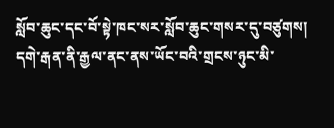སློབ་ཆུང་དང་བོ་སྟེ་ཁང་སར་སློབ་ཆུང་གསར་དུ་བཙུགས།
དགེ་རྒན་ནི་རྒྱལ་ནང་ནས་ཡོང་བའི་གྲངས་ཉུང་མི་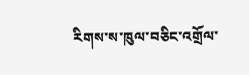རིགས་ས་ཁུལ་བཅིང་འགྲོལ་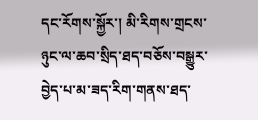དང་རོགས་སྐྱོར་། མི་རིགས་གྲངས་ཉུང་ལ་ཆབ་སྲིད་ཐད་བཅོས་བསྒྱུར་བྱེད་པ་མ་ཟད་རིག་གནས་ཐད་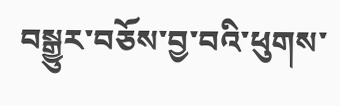བསྒྱུར་བཅོས་བྱ་བའི་ཕུགས་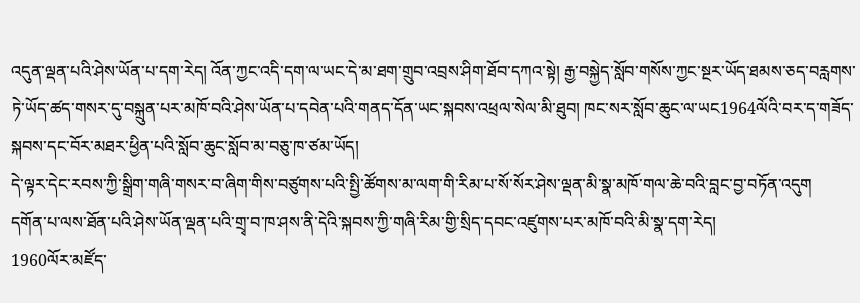འདུན་ལྡན་པའི་ཤེས་ཡོན་པ་དག་རེད། འོན་ཀྱང་འདི་དག་ལ་ཡང་དེ་མ་ཐག་གྲུབ་འབྲས་ཤིག་ཐོབ་དཀའ་སྟེ། རྒྱ་བསྐྱེད་སློབ་གསོས་ཀྱང་སྔར་ཡོད་ཐམས་ཅད་བརླགས་ཏེ་ཡོད་ཚད་གསར་དུ་བསྐྲུན་པར་མཁོ་བའི་ཤེས་ཡོན་པ་དབེན་པའི་གནད་དོན་ཡང་སྐབས་འཕྲལ་སེལ་མི་ཐུབ། ཁང་སར་སློབ་ཆུང་ལ་ཡང1964ལོའི་བར་ད་གཟོད་སྐབས་དང་བོར་མཐར་ཕྱིན་པའི་སློབ་ཆུང་སློབ་མ་བཅུ་ཁ་ཙམ་ཡོད།
དེ་ལྟར་དེང་རབས་ཀྱི་སྒྲིག་གཞི་གསར་བ་ཞིག་གིས་བཙུགས་པའི་སྤྱི་ཚོགས་མ་ལག་གི་རིམ་པ་སོ་སོར་ཤེས་ལྡན་མི་སྣ་མཁོ་གལ་ཆེ་བའི་བླང་བྱ་བཏོན་འདུག
དགོན་པ་ལས་ཐོན་པའི་ཤེས་ཡོན་ལྡན་པའི་གྲྭ་བ་ཁ་ཤས་ནི་དེའི་སྐབས་ཀྱི་གཞི་རིམ་གྱི་སྲིད་དབང་འཛུགས་པར་མཁོ་བའི་མི་སྣ་དག་རེད།
1960ལོར་མཛོད་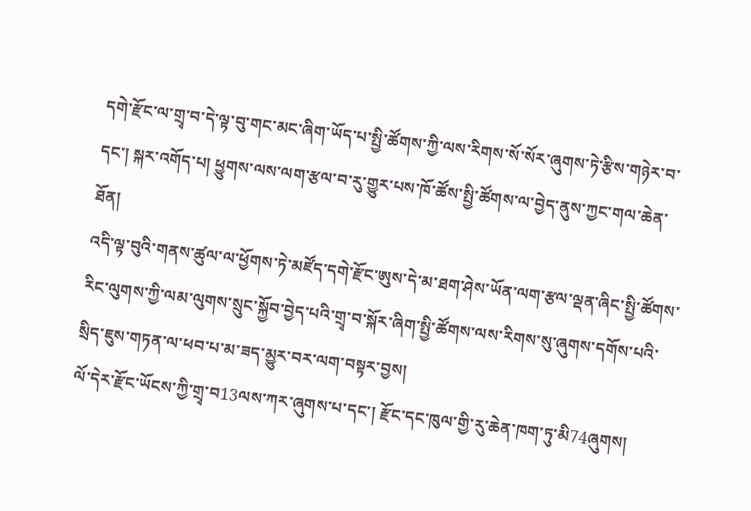དགེ་རྫོང་ལ་གྲྭ་བ་དེ་ལྟ་བུ་གང་མང་ཞིག་ཡོད་པ་སྤྱི་ཚོགས་ཀྱི་ལས་རིགས་སོ་སོར་ཞུགས་ཏེ་རྩིས་གཉེར་བ་དང་། སྐར་འགོད་པ། ཕྱུགས་ལས་ལག་རྩལ་བ་རུ་གྱུར་པས་ཁོ་ཚོས་སྤྱི་ཚོགས་ལ་བྱེད་ནུས་ཀྱང་གལ་ཆེན་ཐོན།
འདི་ལྟ་བུའི་གནས་ཚུལ་ལ་ཕྱོགས་ཏེ་མཛོད་དགེ་རྫོང་ཨུས་དེ་མ་ཐག་ཤེས་ཡོན་ལག་རྩལ་ལྡན་ཞིང་སྤྱི་ཚོགས་རིང་ལུགས་ཀྱི་ལམ་ལུགས་སྲུང་སྐྱོབ་བྱེད་པའི་གྲྭ་བ་སྐོར་ཞིག་སྤྱི་ཚོགས་ལས་རིགས་སུ་ཞུགས་དགོས་པའི་སྲིད་ཇུས་གཏན་ལ་ཕབ་པ་མ་ཟད་མྱུར་བར་ལག་བསྟར་བྱས།
ལོ་དེར་རྫོང་ཡོངས་ཀྱི་གྲྭ་བ13ལས་ཀར་ཞུགས་པ་དང་། རྫོང་དང་ཁུལ་གྱི་རུ་ཆེན་ཁག་ཏུ་མི74ཞུགས།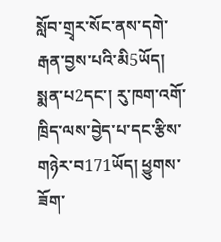སློབ་གྲྭར་སོང་ནས་དགེ་རྒན་བྱས་པའི་མི5ཡོད། སྨན་པ2དང་། རུ་ཁག་འགོ་ཁྲིད་ལས་བྱེད་པ་དང་རྩིས་གཉེར་བ171ཡོད། ཕྱུགས་ཟོག་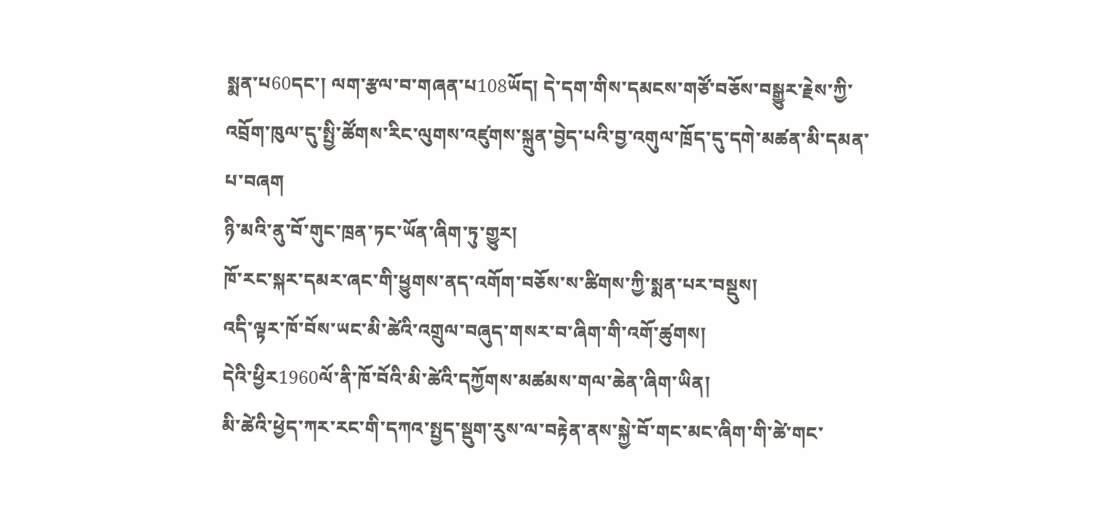སྨན་པ60དང་། ལག་རྩལ་བ་གཞན་པ108ཡོད། དེ་དག་གིས་དམངས་གཙོ་བཅོས་བསྒྱུར་རྗེས་ཀྱི་འབྲོག་ཁུལ་དུ་སྤྱི་ཚོགས་རིང་ལུགས་འཛུགས་སྐྲུན་བྱེད་པའི་བྱ་འགུལ་ཁྲོད་དུ་དགེ་མཚན་མི་དམན་པ་བཞག
ཉི་མའི་ནུ་བོ་གུང་ཁྲན་ཏང་ཡོན་ཞིག་ཏུ་གྱུར།
ཁོ་རང་སྐར་དམར་ཞང་གི་ཕྱུགས་ནད་འགོག་བཅོས་ས་ཚིགས་ཀྱི་སྨན་པར་བསྡུས།
འདི་ལྟར་ཁོ་བོས་ཡང་མི་ཚེའི་འགྲུལ་བཞུད་གསར་བ་ཞིག་གི་འགོ་ཚུགས།
དེའི་ཕྱིར1960ལོ་ནི་ཁོ་བོའི་མི་ཚེའི་དཀྱོགས་མཚམས་གལ་ཆེན་ཞིག་ཡིན།
མི་ཚེའི་ཕྱེད་ཀར་རང་གི་དཀའ་སྤྱད་སྡུག་རུས་ལ་བརྟེན་ནས་སྐྱེ་བོ་གང་མང་ཞིག་གི་ཚེ་གང་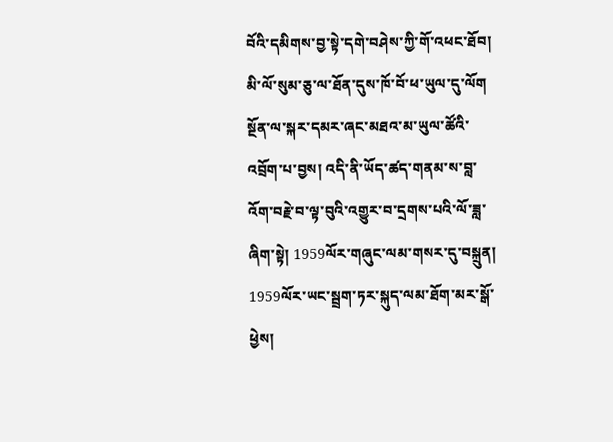བོའི་དམིགས་བྱ་སྟེ་དགེ་བཤེས་ཀྱི་གོ་འཕང་ཐོབ།
མི་ལོ་སུམ་ཅུ་ལ་ཐོན་དུས་ཁོ་བོ་ཕ་ཡུལ་དུ་ལོག
སྔོན་ལ་སྐར་དམར་ཞང་མཐའ་མ་ཡུལ་ཚོའི་འབྲོག་པ་བྱས། འདི་ནི་ཡོད་ཚད་གནམ་ས་བླ་འོག་བརྗེ་བ་ལྟ་བུའི་འགྱུར་བ་དྲགས་པའི་ལོ་ཟླ་ཞིག་སྟེ། 1959ལོར་གཞུང་ལམ་གསར་དུ་བསྐྲུན།
1959ལོར་ཡང་སྦྲག་ཏར་སྐུད་ལམ་ཐོག་མར་སྒོ་ཕྱེས།